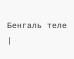Бенгаль теле
|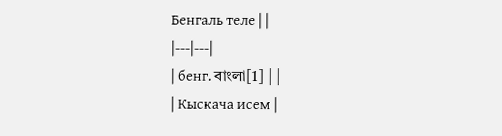Бенгаль теле | |
|---|---|
| бенг. বাংলা[1] | |
| Кыскача исем |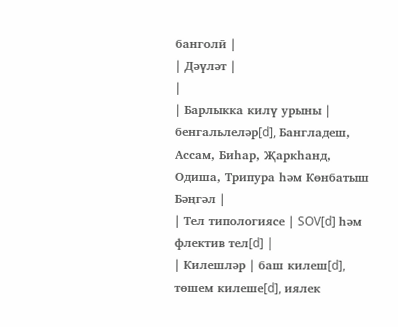банголӣ |
| Дәүләт |
|
| Барлыкка килү урыны | бенгальлеләр[d], Бангладеш, Ассам, Биһар, Җаркһанд, Одиша, Трипура һәм Көнбатыш Бәңгәл |
| Тел типологиясе | SOV[d] һәм флектив тел[d] |
| Килешләр | баш килеш[d], төшем килеше[d], иялек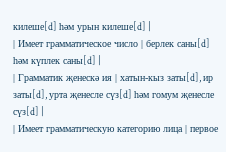килеше[d] һәм урын килеше[d] |
| Имеет грамматическое число | берлек саны[d] һәм күплек саны[d] |
| Грамматик җенескә ия | хатын-кыз заты[d], ир заты[d], урта җенесле сүз[d] һәм гомум җенесле сүз[d] |
| Имеет грамматическую категорию лица | первое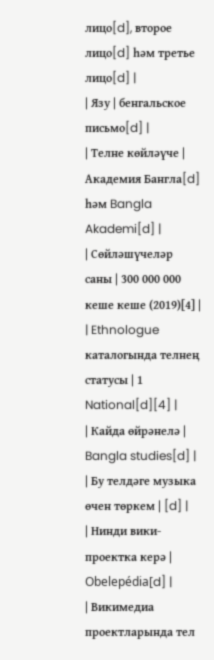лицо[d], второе лицо[d] һәм третье лицо[d] |
| Язу | бенгальское письмо[d] |
| Телне көйләүче | Академия Бангла[d] һәм Bangla Akademi[d] |
| Сөйләшүчеләр саны | 300 000 000 кеше кеше (2019)[4] |
| Ethnologue каталогында телнең статусы | 1 National[d][4] |
| Кайда өйрәнелә | Bangla studies[d] |
| Бу телдәге музыка өчен төркем | [d] |
| Нинди вики-проектка керә | Obelepédia[d] |
| Викимедиа проектларында тел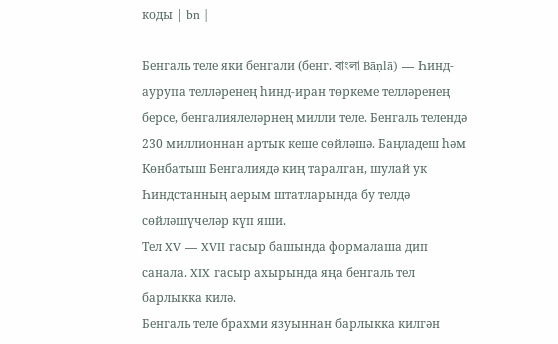коды | bn |

Бенгаль теле яки бенгали (бенг. বাংলা Bāṇlā) — Һинд-аурупа телләренең һинд-иран төркеме телләренең берсе, бенгалиялеләрнең милли теле. Бенгаль телендә 230 миллионнан артык кеше сөйләшә. Баңладеш һәм Көнбатыш Бенгалиядә киң таралган, шулай ук Һиндстанның аерым штатларында бу телдә сөйләшүчеләр күп яши.
Тел XV — XVII гасыр башында формалаша дип санала. XIX гасыр ахырында яңа бенгаль тел барлыкка килә.
Бенгаль теле брахми язуыннан барлыкка килгән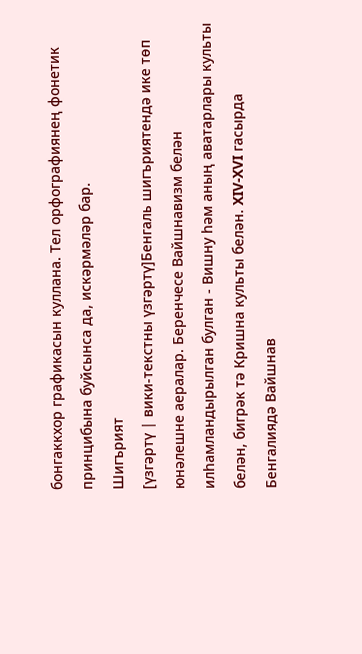бонгаккхор графикасын куллана. Тел орфографиянең фонетик принцибына буйсынса да, искәрмәләр бар.
Шигърият
[үзгәртү | вики-текстны үзгәртү]Бенгаль шигъриятендә ике төп юнәлешне аералар. Беренчесе Вайшнавизм белән илһамландырылган булган - Вишну һәм аның аватарлары культы белән, бигрәк тә Кришна культы белән. XIV-XVI гасырда Бенгалиядә Вайшнав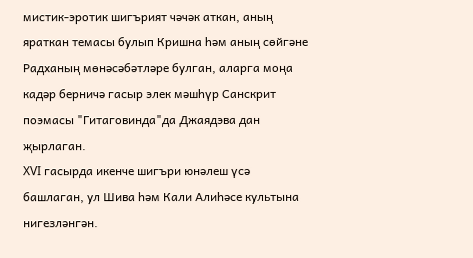мистик-эротик шигърият чәчәк аткан, аның яраткан темасы булып Кришна һәм аның сөйгәне Радханың мөнәсәбәтләре булган, аларга моңа кадәр берничә гасыр элек мәшһүр Санскрит поэмасы "Гитаговинда"да Джаядэва дан җырлаган.
XVI гасырда икенче шигъри юнәлеш үсә башлаган, ул Шива һәм Кали Алиһәсе культына нигезләнгән.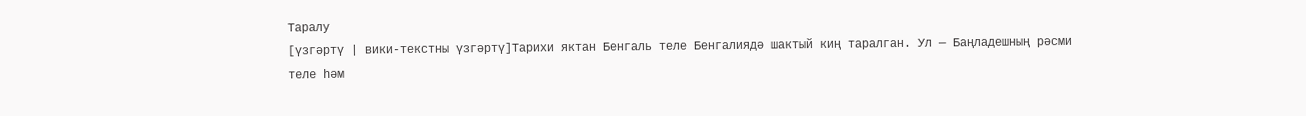Таралу
[үзгәртү | вики-текстны үзгәртү]Тарихи яктан Бенгаль теле Бенгалиядә шактый киң таралган. Ул — Баңладешның рәсми теле һәм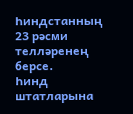Һиндстанның 23 рәсми телләренең берсе.
Һинд штатларына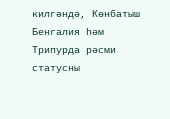килгәндә, Көнбатыш Бенгалия һәм Трипурда рәсми статусны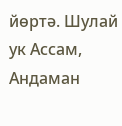йөртә. Шулай ук Ассам, Андаман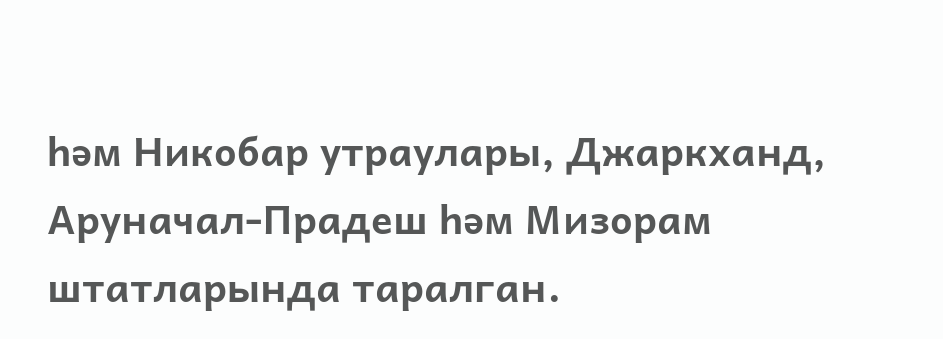һәм Никобар утраулары, Джаркханд, Аруначал-Прадеш һәм Мизорам штатларында таралган.